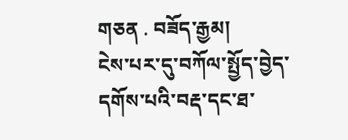གཅན . བཟོད་རྒྱམ།
ངེས་པར་དུ་བཀོལ་སྤྱོད་བྱེད་དགོས་པའི་བརྡ་དང་ཐ་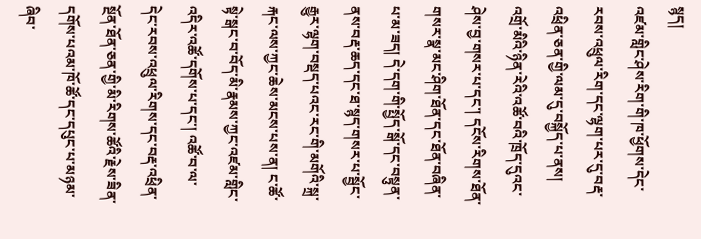སྙད།
འཛམ་གླིང་ཤེས་རིག་གི་ཁ་ཕྱོགས་དེང་རབས་འཕྲུལ་རིག་དང་ལྷག་པར་དུ་བརྡ་འཕྲིན་ཅན་གྱི་ལམ་དུ་བསྐྱོད་པ་ནས། འགྲོ་མིའི་ཉིན་རེའི་འཚོ་བའི་ཁྲོད་དུའང་ཤེས་བྱ་གསར་པ་དང་། དངོས་རིགས་ཐོན་གསར་སྣ་མང་ཤིག་ཐོན་དང་ཐོན་བཞིན་པ་མ་ཟད། དེ་དག་གི་སྤྱོད་སྒོ་དང་བསྟུན་ནས་བརྡ་ཆད་དང་ཐ་སྙད་གསར་པ་སྦྱོང་རྒྱུར་ལྷག་བསྡད་པའང་རང་གི་མགོའི་སྐྲ་རྐང་ལས་ཀྱང་ཆེས་མངས་པས་ན། ང་ཚོ་སྟེ་སྒང་བ་བོད་མི་རྣམས་ཀྱང་འཛམ་གླིང་འདིར་འཚོ་དགོས་པ་དང་། འཚོ་བ་ལ་དེང་རབས་འཕྲུལ་རིགས་དང་བརྡ་འཕྲིན་སྔོན་ཐོན་ཅན་གྱི་མི་རིགས་ཚོའི་རྗེས་ཟིན་དགོས་པའམ་ཁོ་ཚོ་དང་དཔུང་པ་མཉམ་ཞིབ་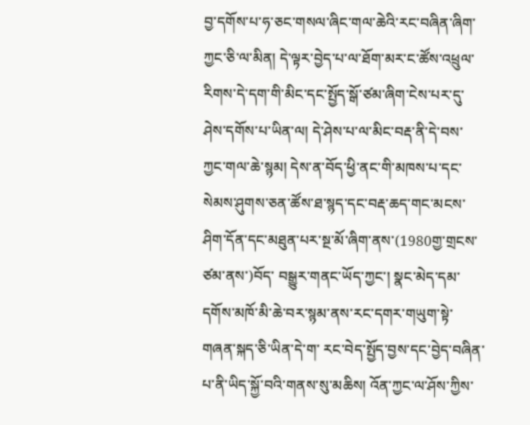བྱ་དགོས་པ་ཧ་ཅང་གསལ་ཞིང་གལ་ཆེའི་རང་བཞིན་ཞིག་ཀྱང་ཅི་ལ་མིན། དེ་ལྟར་བྱེད་པ་ལ་ཐོག་མར་ང་ཚོས་འཕྲུལ་རིགས་དེ་དག་གི་མིང་དང་སྤྱོད་སྒོ་ཙམ་ཞིག་ངེས་པར་དུ་ཤེས་དགོས་པ་ཡིན་ལ། དེ་ཤེས་པ་ལ་མིང་བརྡ་ནི་དེ་བས་ཀྱང་གལ་ཆེ་སྙམ། དེས་ན་བོད་ཕྱི་ནང་གི་མཁས་པ་དང་སེམས་ཤུགས་ཅན་ཚོས་ཐ་སྙད་དང་བརྡ་ཆད་གང་མངས་ཤིག་དོན་དང་མཐུན་པར་སྔ་མོ་ཞིག་ནས་(1980གྱ་གྲངས་ཙམ་ནས་)བོད་ བསྒྱུར་གནང་ཡོད་ཀྱང་། སྣང་མེད་དམ་དགོས་མཁོ་མི་ཆེ་བར་སྙམ་ནས་རང་དགར་གཡུག་སྟེ་གཞན་སྐད་ཅི་ཡིན་དེ་ག་ རང་བེད་སྤྱོད་བྱས་དང་བྱེད་བཞིན་པ་ནི་ཡིད་སྐྱོ་བའི་གནས་སུ་མཆིས། འོན་ཀྱང་ལ་ཤོས་ཀྱིས་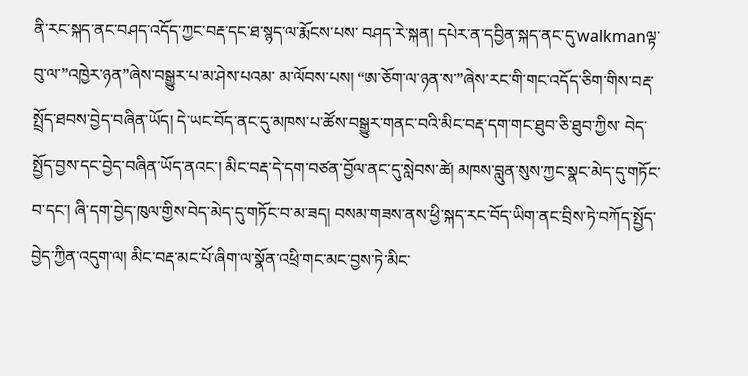ནི་རང་སྐད་ནང་བཤད་འདོད་ཀྱང་བརྡ་དང་ཐ་སྙད་ལ་རྨོངས་པས་ བཤད་རེ་སྐན། དཔེར་ན་དབྱིན་སྐད་ནང་དུ་walkmanལྟ་བུ་ལ་”འཁྱེར་ཉན”ཞེས་བསྒྱུར་པ་མ་ཤེས་པའམ་ མ་ལོབས་པས། “ཨ་ཅོག་ལ་ཉན་ས་”ཞེས་རང་གི་གང་འདོད་ཅིག་གིས་བརྡ་སྤྲོད་ཐབས་བྱེད་བཞིན་ཡོད། དེ་ཡང་བོད་ནང་དུ་མཁས་པ་ཚོས་བསྒྱུར་གནང་བའི་མིང་བརྡ་དག་གང་ཐུབ་ཅི་ཐུབ་ཀྱིས་ བེད་སྤྱོད་བྱས་དང་བྱེད་བཞིན་ཡོད་ནའང་། མིང་བརྡ་དེ་དག་བཙན་བྱོལ་ནང་དུ་སླེབས་ཚེ། མཁས་བླུན་སུས་ཀྱང་སྣང་མེད་དུ་གཏོང་བ་དང་། ཞི་དག་བྱེད་ཁུལ་གྱིས་བེད་མེད་དུ་གཏོང་བ་མ་ཟད། བསམ་གཟས་ནས་ཕྱི་སྐད་རང་བོད་ཡིག་ནང་བྲིས་ཏེ་བཀོད་སྤྱོད་བྱེད་ཀྱིན་འདུག་ལ། མིང་བརྡ་མང་པོ་ཞིག་ལ་སྣོན་འཕྲི་གང་མང་བྱས་ཏེ་མིང་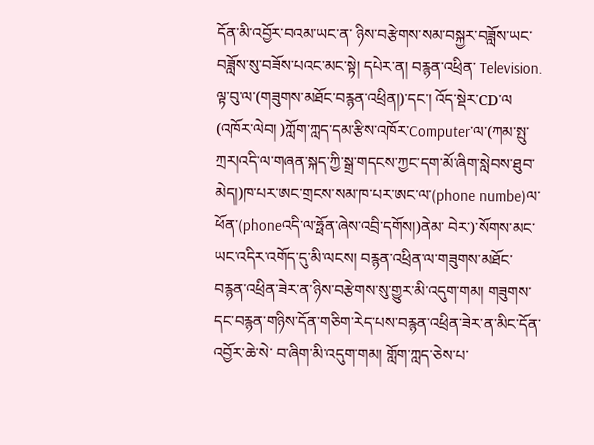དོན་མི་འབྱོར་བའམ་ཡང་ན་ ཉིས་བརྩེགས་སམ་བསྐྱར་བཟློས་ཡང་བཟློས་སུ་བཟོས་པའང་མང་སྟེ། དཔེར་ན། བརྙན་འཕྲིན་ Television. ལྟ་བུ་ལ་(གཟུགས་མཐོང་བརྙན་འཕྲིན།)་དང་། འོད་སྡེར་CD་ལ (འཁོར་ལེབ། )ཀློག་ཀླད་དམ་རྩིས་འཁོར་Computer་ལ་(ཀམ་སྤུ་ཀྲར།འདི་ལ་གཞན་སྐད་ཀྱི་སྒྲ་གདངས་ཀྱང་དག་མོ་ཞིག་སླེབས་ཐུབ་མེད།)ཁ་པར་ཨང་གྲངས་སམ་ཁ་པར་ཨང་ལ་(phone numbe)ལ་ཕོན་(phoneའདི་ལ་ཧྥོན་ཞེས་འབྲི་དགོས།)ནེམ་ བེར་)་སོགས་མང་ཡང་འདིར་འགོད་དུ་མི་ལངས། བརྙན་འཕྲིན་ལ་གཟུགས་མཐོང་བརྙན་འཕྲིན་ཟེར་ན་ཉིས་བརྩེགས་སུ་གྱུར་མི་འདུག་གམ། གཟུགས་དང་བརྙན་གཉིས་དོན་གཅིག་རེད་པས་བརྙན་འཕྲིན་ཟེར་ན་མིང་དོན་འབྱོར་ཆེ་སེ་ བ་ཞིག་མི་འདུག་གམ། གློག་ཀླད་ཅེས་པ་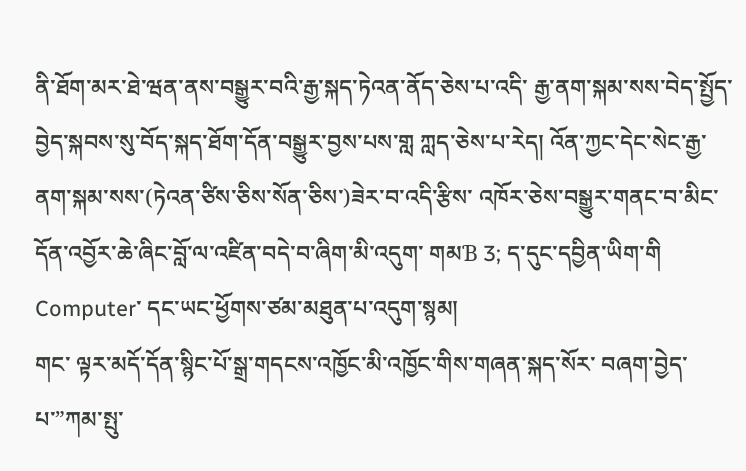ནི་ཐོག་མར་ཐེ་ཝན་ནས་བསྒྱུར་བའི་རྒྱ་སྐད་ཏེའན་ནོད་ཅེས་པ་འདི་ རྒྱ་ནག་སྐམ་སས་བེད་སྤྱོད་བྱེད་སྐབས་སུ་བོད་སྐད་ཐོག་དོན་བསྒྱུར་བྱས་པས་གླ ཀླད་ཅེས་པ་རེད། འོན་ཀྱང་དེང་སེང་རྒྱ་ནག་སྐམ་སས་(ཏེའན་ཙིས་ཅིས་སོན་ཅིས་)ཟེར་བ་འདི་རྩིས་ འཁོར་ཅེས་བསྒྱུར་གནང་བ་མིང་དོན་འབྱོར་ཆེ་ཞིང་བློ་ལ་འཛིན་བདེ་བ་ཞིག་མི་འདུག་ གམƁ 3; ད་དུང་དབྱིན་ཡིག་གི Computer་ དང་ཡང་ཕྱོགས་ཙམ་མཐུན་པ་འདུག་སྙམ།
གང་ ལྟར་མདོ་དོན་སྙིང་པོ་སྒྲ་གདངས་འཁྱོང་མི་འཁྱོང་གིས་གཞན་སྐད་སོར་ བཞག་བྱེད་པ་”ཀམ་སྤུ་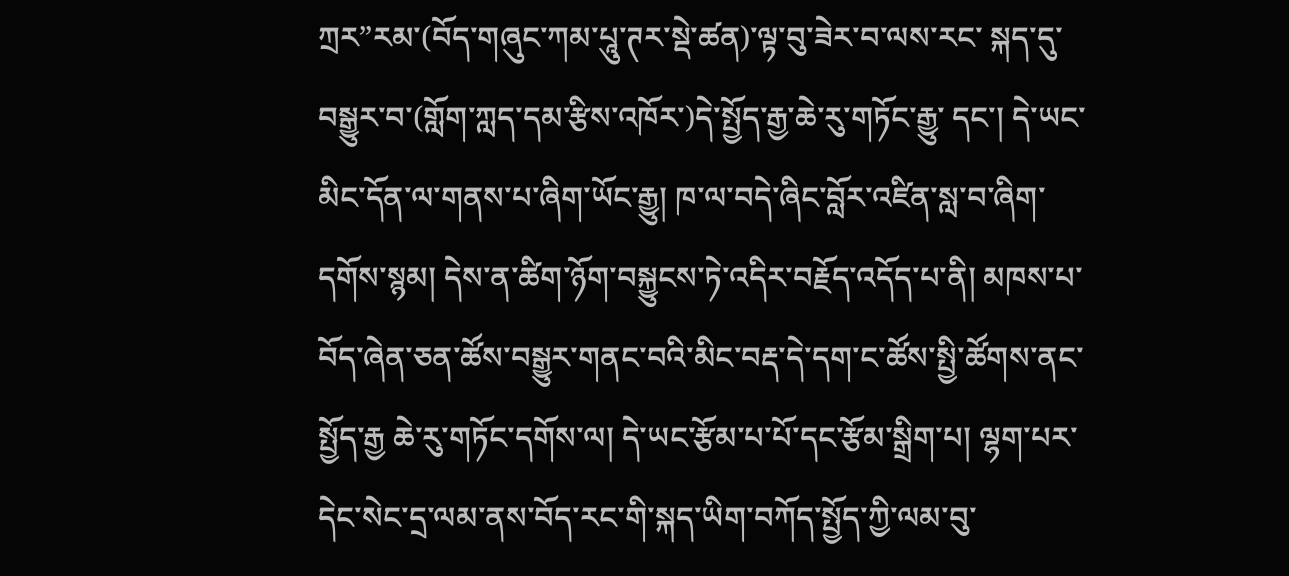ཀྲར”རམ་(བོད་གཞུང་ཀམ་པཱུ་ཊར་སྡེ་ཚན)་ལྟ་བུ་ཟེར་བ་ལས་རང་ སྐད་དུ་བསྒྱུར་བ་(གློག་ཀླད་དམ་རྩིས་འཁོར་)དེ་སྤྱོད་རྒྱ་ཆེ་རུ་གཏོང་རྒྱུ་ དང་། དེ་ཡང་མིང་དོན་ལ་གནས་པ་ཞིག་ཡོང་རྒྱུ། ཁ་ལ་བདེ་ཞིང་བློར་འཛིན་སླ་བ་ཞིག་དགོས་སྙམ། དེས་ན་ཚིག་ཉོག་བསྐྱུངས་ཏེ་འདིར་བརྗོད་འདོད་པ་ནི། མཁས་པ་བོད་ཞེན་ཅན་ཚོས་བསྒྱུར་གནང་བའི་མིང་བརྡ་དེ་དག་ང་ཚོས་སྤྱི་ཚོགས་ནང་ སྤྱོད་རྒྱ ཆེ་རུ་གཏོང་དགོས་ལ། དེ་ཡང་རྩོམ་པ་པོ་དང་རྩོམ་སྒྲིག་པ། ལྷག་པར་དེང་སེང་དྲ་ལམ་ནས་བོད་རང་གི་སྐད་ཡིག་བཀོད་སྤྱོད་ཀྱི་ལམ་བུ་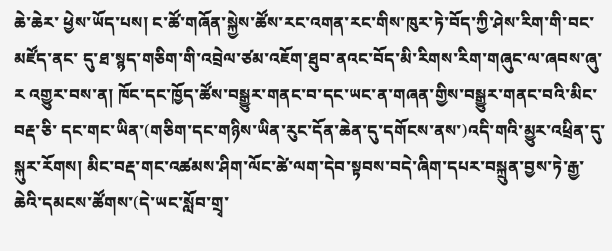ཆེ་ཆེར་ ཕྱེས་ཡོད་པས། ང་ཚོ་གཞོན་སྐྱེས་ཚོས་རང་འགན་རང་གིས་ཁུར་ཏེ་བོད་ཀྱི་ཤེས་རིག་གི་བང་མཛོད་ནང་ དུ་ཐ་སྙད་གཅིག་གི་འབྲེལ་ཙམ་འཇོག་ཐུབ་ནའང་བོད་མི་རིགས་རིག་གཞུང་ལ་ཞབས་ཞུ་ར འགྱུར་བས་ན། ཁོང་དང་ཁྱོད་ཚོས་བསྒྱུར་གནང་བ་དང་ཡང་ན་གཞན་གྱིས་བསྒྱུར་གནང་བའི་མིང་བརྡ་ཅི་ དང་གང་ཡིན་(གཅིག་དང་གཉིས་ཡིན་རུང་དོན་ཆེན་དུ་དགོངས་ནས་)འདི་གའི་མྱུར་འཕྲིན་དུ་སྐུར་རོགས། མིང་བརྡ་གང་འཚམས་ཤིག་ལོང་ཚེ་ལག་དེབ་སྟབས་བདེ་ཞིག་དཔར་བསྐྲུན་བྱས་ཏེ་རྒྱ་ཆེའི་དམངས་ཚོགས་(དེ་ཡང་སློབ་གྲྭ་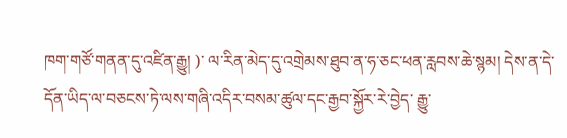ཁག་གཙོ་གནན་དུ་འཛིན་རྒྱུ། )་ ལ་རིན་མེད་དུ་འགྲེམས་ཐུབ་ན་ཧ་ཅང་ཕན་རླབས་ཆེ་སྙམ། དེས་ན་དེ་དོན་ཡིད་ལ་བཅངས་ཏེ་ལས་གཞི་འདིར་བསམ་ཚུལ་དང་རྒྱབ་སྐྱོར་རེ་བྱེད་ རྒྱུ་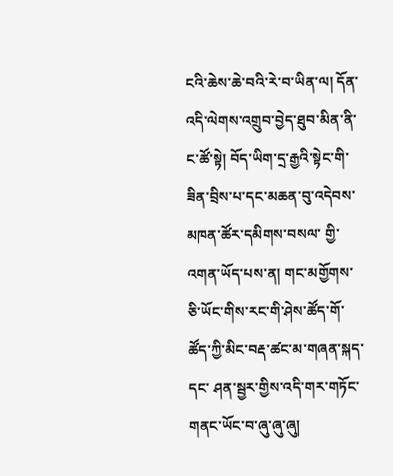ངའི་ཆེས་ཆེ་བའི་རེ་བ་ཡིན་ལ། དོན་འདི་ལེགས་འགྲུབ་བྱེད་ཐུབ་མིན་ནི་ང་ཚོ་སྟེ། བོད་ཡིག་དྲ་རྒྱའི་སྟེང་གི་ཟིན་བྲིས་པ་དང་མཆན་བུ་འདེབས་མཁན་ཚོར་དམིགས་བསལ་ གྱི་འགན་ཡོད་པས་ན། གང་མགྱོགས་ཅི་ཡོང་གིས་རང་གི་ཤེས་ཚོད་གོ་ཚོད་ཀྱི་མིང་བརྡ་ཚང་མ་གཞན་སྐད་དང་ ཤན་སྦྱར་གྱིས་འདི་གར་གཏོང་གནང་ཡོང་བ་ཞུ་ཞུ་ཞུ།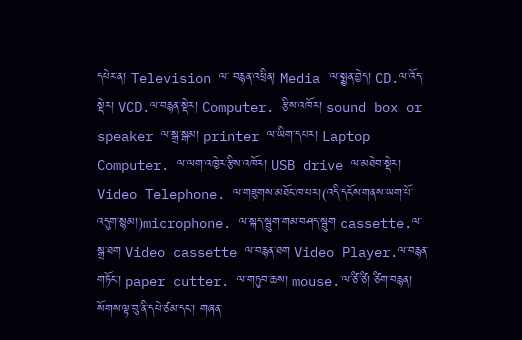དཔེར་ན། Television ལ་ བརྙན་འཕྲིན། Media ་ལ་སྨྱན་བྱེད། CD.ལ་འོད་སྡེར། VCD.ལ་བརྙན་སྡེར། Computer. རྩིས་འཁོར། sound box or speaker ལ་སྒྲ་སྒམ། printer ལ་ཡིག་དཔར། Laptop Computer. ལ་ལག་འཁྱེར་རྩིས་འཁོར། USB drive ལ་མཐེབ་སྡེར། Video Telephone. ལ་གཟུགས་མཐོང་ཁ་པར།(འདི་དངོས་གནས་ཡག་པོ་འདུག་སྙམ།)microphone. ལ་སྐད་སྦུག་གམ་བཤད་སྦུག cassette.ལ་སྒྲ་ཐག Video cassette ལ་བརྙན་ཐག Video Player.ལ་བརྙན་གཏོང་། paper cutter. ལ་གཏུབ་ཆས། mouse.་ལ་ཙི་ཙི། ཙིག་བརྙན། སོགས་ལྟ་བུ་ནི་དཔེ་ཙམ་དང་། གཞན་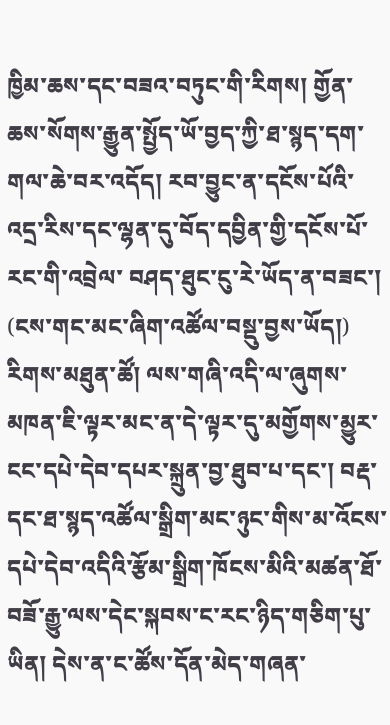ཁྱིམ་ཆས་དང་བཟའ་བཏུང་གི་རིགས། གྱོན་ཆས་སོགས་རྒྱུན་སྤྱོད་ཡོ་བྱད་ཀྱི་ཐ་སྙད་དག་གལ་ཆེ་བར་འདོད། རབ་བྱུང་ན་དངོས་པོའི་འདྲ་རིས་དང་ལྷན་དུ་བོད་དབྱིན་གྱི་དངོས་པོ་རང་གི་འབྲེལ་ བཤད་ཐུང་ངུ་རེ་ཡོད་ན་བཟང་། (ངས་གང་མང་ཞིག་འཚོལ་བསྡུ་བྱས་ཡོད།)
རིགས་མཐུན་ཚོ། ལས་གཞི་འདི་ལ་ཞུགས་མཁན་ཇི་ལྟར་མང་ན་དེ་ལྟར་དུ་མགྱོགས་མྱུར་ངང་དཔེ་དེབ་དཔར་སྐྲུན་བྱ་ཐུབ་པ་དང་། བརྡ་དང་ཐ་སྙད་འཚོལ་སྒྲིག་མང་ཉུང་གིས་མ་འོངས་དཔེ་དེབ་འདིའི་རྩོམ་སྒྲིག་ཁོངས་མིའི་མཚན་ཐོ་བཟོ་རྒྱུ་ལས་དེང་སྐབས་ང་རང་ཉིད་གཅིག་པུ་ཡིན། དེས་ན་ང་ཚོས་དོན་མེད་གཞན་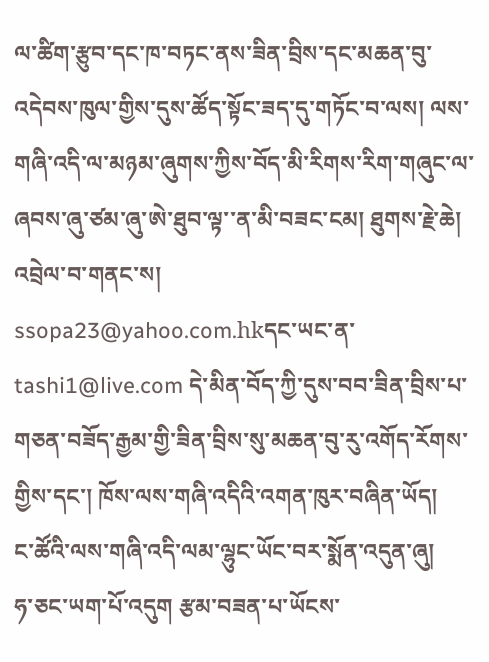ལ་ཚིག་རྩུབ་དང་ཁ་བཏང་ནས་ཟིན་བྲིས་དང་མཆན་བུ་འདེབས་ཁུལ་གྱིས་དུས་ཚོད་སྟོང་ཟད་དུ་གཏོང་བ་ལས། ལས་གཞི་འདི་ལ་མཉམ་ཞུགས་ཀྱིས་བོད་མི་རིགས་རིག་གཞུང་ལ་ཞབས་ཞུ་ཙམ་ཞུ་ཨེ་ཐུབ་ལྟ་་ན་མི་བཟང་ངམ། ཐུགས་རྗེ་ཆེ།
འབྲེལ་བ་གནང་ས།
ssopa23@yahoo.com.hkདང་ཡང་ན་tashi1@live.com དེ་མིན་བོད་ཀྱི་དུས་བབ་ཟིན་བྲིས་པ་གཅན་བཟོད་རྒྱམ་གྱི་ཟིན་བྲིས་སུ་མཆན་བུ་རུ་འགོད་རོགས་གྱིས་དང་། ཁོས་ལས་གཞི་འདིའི་འགན་ཁུར་བཞིན་ཡོད།
ང་ཚོའི་ལས་གཞི་འདི་ལམ་ལྷུང་ཡོང་བར་སྨོན་འདུན་ཞུ།
ཧ་ཅང་ཡག་པོ་འདུག རྩམ་བཟན་པ་ཡོངས་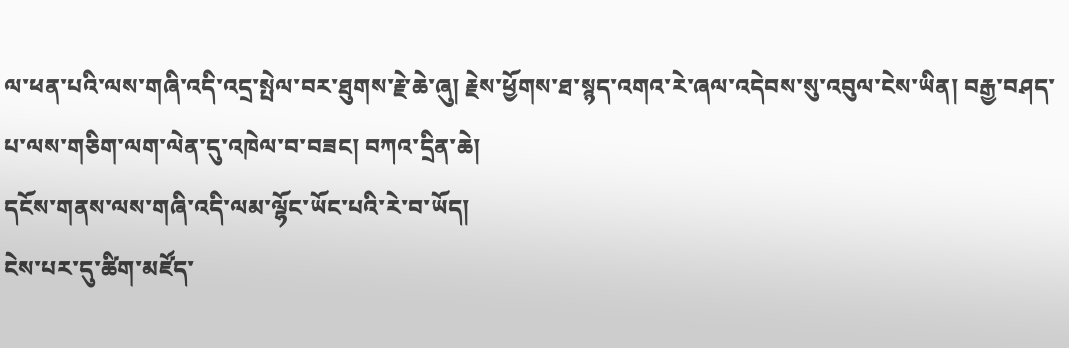ལ་ཕན་པའི་ལས་གཞི་འདི་འདྲ་སྤེལ་བར་ཐུགས་རྗེ་ཆེ་ཞུ། རྗེས་ཕྱོགས་ཐ་སྙད་འགའ་རེ་ཞལ་འདེབས་སུ་འབུལ་ངེས་ཡིན། བརྒྱ་བཤད་པ་ལས་གཅིག་ལག་ལེན་དུ་འཁེལ་བ་བཟང། བཀའ་དྲིན་ཆེ།
དངོས་གནས་ལས་གཞི་འདི་ལམ་ལྷོང་ཡོང་པའི་རེ་བ་ཡོད།
ངེས་པར་དུ་ཚིག་མཛོད་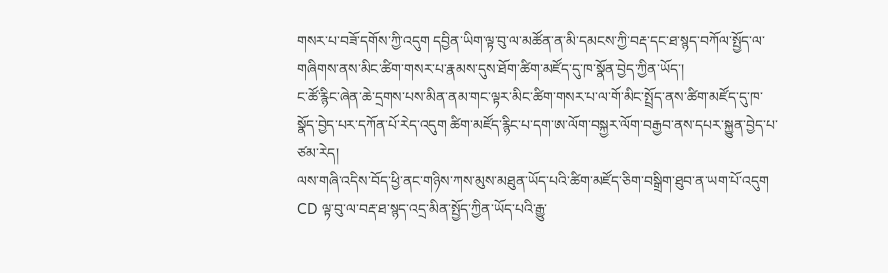གསར་པ་བཟོ་དགོས་ཀྱི་འདུག དབྱིན་ཡིག་ལྟ་བུ་ལ་མཚོན་ན་མི་དམངས་ཀྱི་བརྡ་དང་ཐ་སྙད་བཀོལ་སྤྱོད་ལ་གཞིགས་ནས་མིང་ཚིག་གསར་པ་རྣམས་དུས་ཐོག་ཚིག་མཛོད་དུ་ཁ་སྣོན་བྱེད་ཀྱིན་ཡོད་།
ང་ཚོ་རྙིང་ཞེན་ཆེ་དྲགས་པས་མིན་ནམ་གང་ལྟར་མིང་ཚིག་གསར་པ་ལ་གོ་མིང་སྤྲོད་ནས་ཚིག་མཛོད་དུ་ཁ་སྣོད་བྱེད་པར་དཀོན་པོ་རེད་འདུག ཚིག་མཛོད་རྙིང་པ་དག་ཨ་ལོག་བསྐྱར་ལོག་བརྒྱབ་ནས་དཔར་སྐྱུན་བྱེད་པ་ཙམ་རེད།
ལས་གཞི་འདིས་བོད་ཕྱི་ནང་གཉིས་ཀས་མུས་མཐུན་ཡོད་པའི་ཚིག་མཛོད་ཅིག་བསྒྲིག་ཐུབ་ན་ཡག་པོ་འདུག
CD ལྟ་བུ་ལ་བརྡ་ཐ་སྙད་འདྲ་མིན་སྤྱོད་ཀྱིན་ཡོད་པའི་རྒྱུ་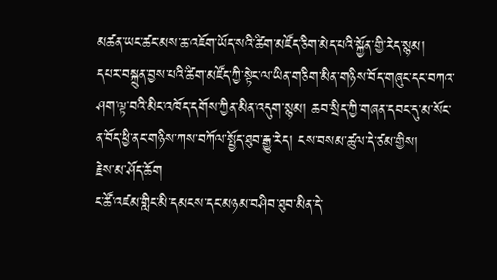མཚན་ཡང་ཚང་མས་ཆ་འཇོག་ཡོད་སའི་ཚིག་མཛོད་ཅིག་མེད་པའི་སྐྱོན་གྱི་རེད་སྙམ།
དཔར་བསྐྲུན་བྱས་པའི་ཚིག་མཛོད་ཀྱི་སྟེང་ལ་ཡིན་གཅིག་མིན་གཉིས་བོད་གཞུང་དང་བཀའ་ཤག་ལྟ་བའི་མིང་འཁོད་དགོས་ཀྱིན་མིན་འདུག་སྙམ། ཆབ་སྲིད་ཀྱི་གཞན་དབང་དུ་མ་སོང་ན་བོད་ཕྱི་ནང་གཉིས་ཀས་བཀོལ་སྤྱོད་ཐུབ་རྒྱུ་རེད། ངས་བསམ་ཚུལ་དེ་ཙམ་གྱིས།
རྗེས་མ་ཤོད་ཆོག
ང་ཚོ་འཛམ་གླིང་མི་དམངས་དང་མཉམ་བཤིབ་ཐུབ་མིན་དེ་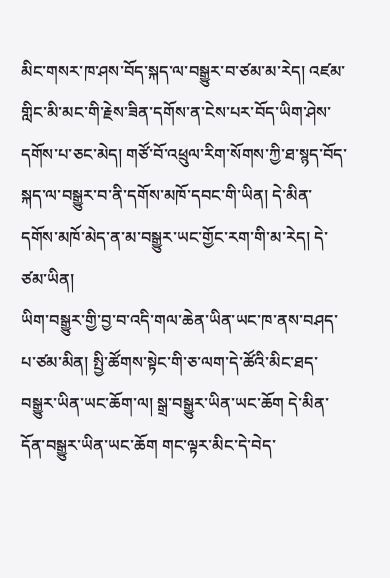མིང་གསར་ཁ་ཤས་བོད་སྐད་ལ་བསྒྱུར་བ་ཙམ་མ་རེད། འཛམ་གླིང་མི་མང་གི་རྗེས་ཟིན་དགོས་ན་ངེས་པར་བོད་ཡིག་ཤེས་དགོས་པ་ཅང་མེད། གཙོ་བོ་འཕྲུལ་རིག་སོགས་ཀྱི་ཐ་སྙད་བོད་སྐད་ལ་བསྒྱུར་བ་ནི་དགོས་མཁོ་དབང་གི་ཡིན། དེ་མིན་དགོས་མཁོ་མེད་ན་མ་བསྒྱུར་ཡང་གྱོང་རག་གི་མ་རེད། དེ་ཙམ་ཡིན།
ཡིག་བསྒྱུར་གྱི་བྱ་བ་འདི་གལ་ཆེན་ཡིན་ཡང་ཁ་ནས་བཤད་པ་ཙམ་མིན། སྤྱི་ཚོགས་སྟེང་གི་ཅ་ལག་དེ་ཚོའི་མིང་ཐད་བསྒྱུར་ཡིན་ཡང་ཆོག་ལ། སྒྲ་བསྒྱུར་ཡིན་ཡང་ཆོག དེ་མིན་དོན་བསྒྱུར་ཡིན་ཡང་ཆོག གང་ལྟར་མིང་དེ་བེད་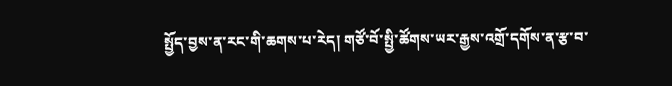སྤྱོད་བྱས་ན་རང་གི་ཆགས་པ་རེད། གཙོ་བོ་སྤྱི་ཚོགས་ཡར་རྒྱས་འགྲོ་དགོས་ན་རྩ་བ་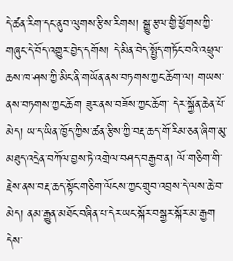དེ་ཚན་རིག་དང་ནུབ་ལུགས་རྩིས་རིགས། སྒྱུ་རྩལ་གྱི་ཕྱོགས་ཀྱི་གཞུང་དེ་བོད་འགྱུར་བྱེད་དགོས། དེ་མིན་བེད་སྤྱོད་གཏོང་བའི་འཕྲུལ་ཆས་ཁ་ཤས་ཀྱི་མིང་ནི་གཡོན་ནས་བཏགས་ཀྱང་ཆོག་ལ། གཡས་ནས་བཏགས་ཀྱང་ཆོག ཟུར་ནས་བཟོས་ཀྱང་ཆོག་ དེར་སྐྱོན་ཆེན་པོ་མེད། ཡ་ད་ཡིན་ཁྱོད་ཀྱིས་ཚན་རྩིས་ཀྱི་བརྡ་ཆད་གོ་རིམ་ཅན་ཞིག་མུ་མཐུད་འདྲེན་བཀོལ་བྱས་ཏེ་འགྲེལ་བཤད་བརྒྱབ་ན། ལོ་གཅིག་གི་རྗེས་ནས་བརྡ་ཆད་སྟོང་གཅིག་ལོངས་ཀྱང་གྲུབ་འབྲས་དེ་ལས་ཆེ་བ་མེད། ནམ་རྒྱུན་མཐོང་བཞིན་པ་དེར་ཡང་སྐོར་བསྒྱར་སྐོར་མ་རྒྱག དེས་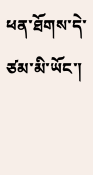ཕན་ཐོགས་དེ་ཙམ་མི་ཡོང་།